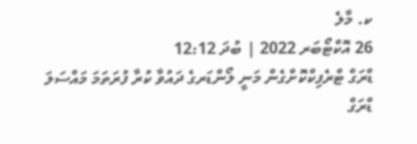ކ. މާލެ
26 އޮކްޓޯބަރ 2022 | ބުދަ 12:12
ޑްރަގް ޓްރެފިކްކޮށްގެން މަނީ ލޯންޑަރގެ ދައުވާ ކުރާ ފުރަތަމަ މައްސަލަ
ޑްރަގް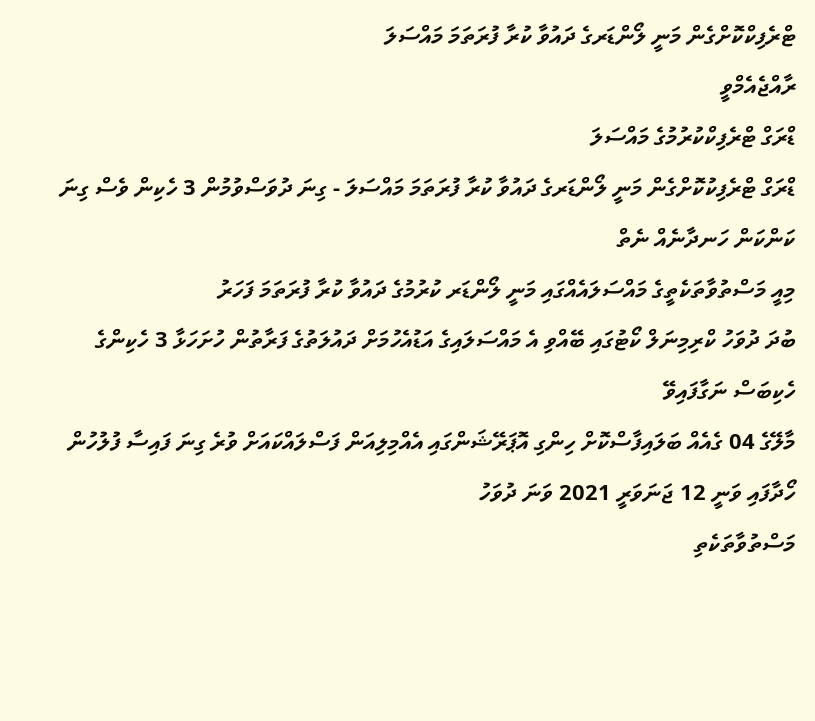ޓްރެފިކްކޮށްގެން މަނީ ލޯންޑަރގެ ދައުވާ ކުރާ ފުރަތަމަ މައްސަލަ
ރާއްޖެއެމްވީ
ޑްރަގް ޓްރެފިކްކުރުމުގެ މައްސަލަ
ޑްރަގް ޓްރެފިކުކޮށްގެން މަނީ ލޯންޑަރގެ ދައުވާ ކުރާ ފުރަތަމަ މައްސަލަ - ގިނަ ދުވަސްވުމުން 3 ހެކިން ވެސް ގިނަ ކަންކަން ހަނދާނެއް ނެތް
މިއީ މަސްތުވާތަކެތީގެ މައްސަލައެއްގައި މަނީ ލޯންޑަރ ކުރުމުގެ ދައުވާ ކުރާ ފުރަތަމަ ފަހަރު
ބުދަ ދުވަހު ކްރިމިނަލް ކޯޓުގައި ބޭއްވި އެ މައްސަލައިގެ އަޑުއެހުމަށް ދައުލަތުގެ ފަރާތުން ހުށަހަޅާ 3 ހެކިންގެ ހެކިބަސް ނަގާފައިވޭ
މާލޭގެ 04 ގެއެއް ބަލައިފާސްކޮށް ހިންގި އޮޕަރޭޝަންގައި އެއްމިލިއަން ފަސްލައްކައަށް ވުރެ ގިނަ ފައިސާ ފުލުހުން ހޯދާފައި ވަނީ 12 ޖަނަވަރީ 2021 ވަނަ ދުވަހު
މަސްތުވާތަކެތި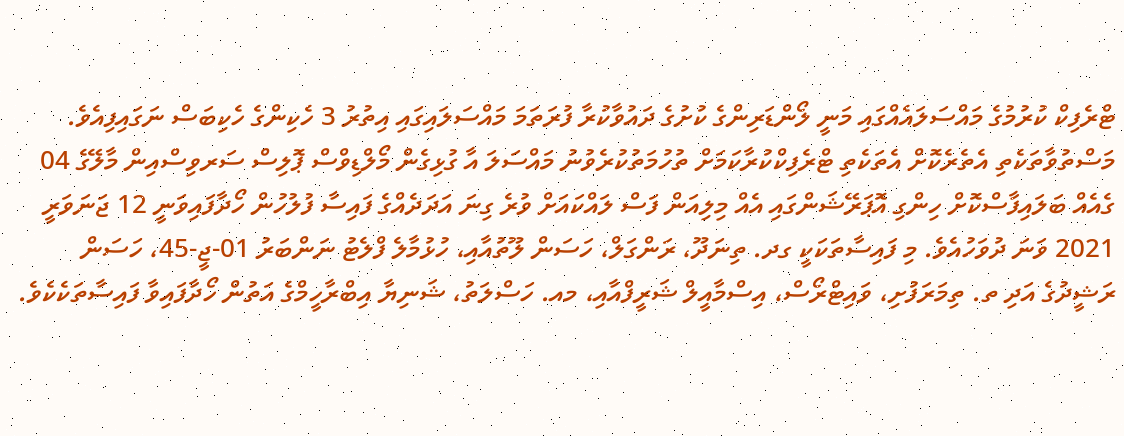ޓްރެފިކް ކުރުމުގެ މައްސަލައެއްގައި މަނީ ލޯންޑަރިންގެ ކުށުގެ ދައުވާކުރާ ފުރަތަމަ މައްސަލައިގައި އިތުރު 3 ހެކިންގެ ހެކިބަސް ނަގައިފިއެވެ.
މަސްތުވާތަކެތި އެތެރެކޮށް އެތަކެތި ޓްރެފިކްކުރާކަމަށް ތުހުމަތުކުރެވުނު މައްސަލަ އާ ގުޅިގެން މޯލްޑިވްސް ޕޮލިސް ސަރވިސްއިން މާލޭގެ 04 ގެއެއް ބަލައިފާސްކޮށް ހިންގި އޮޕަރޭޝަންގައި އެއް މިލިއަން ފަސް ލައްކައަށް ވުރެ ގިނަ އަދަދެއްގެ ފައިސާ ފުލުހުން ހޯދާފައިވަނީ 12 ޖަނަވަރީ 2021 ވަނަ ދުވަހުއެވެ. މި ފައިސާތަކަކީ ގދ. ތިނަދޫ، ރަންގަލް، ހަސަން ލޫތުއާއި، ހުޅުމާލެ ފްލެޓު ނަންބަރު 01-ޖީ-45، ހަސަން ރަޝީދުގެ އަދި ތ. ތިމަރަފުށި، ވައިޓްރޯސް، އިސްމާއީލް ޝަރީފްއާއި، މއ. ހަސްލަތު، ޝަނިޔާ އިބްރާހީމްގެ އަތުން ހޯދާފައިވާ ފައިސާތަކެކެވެ.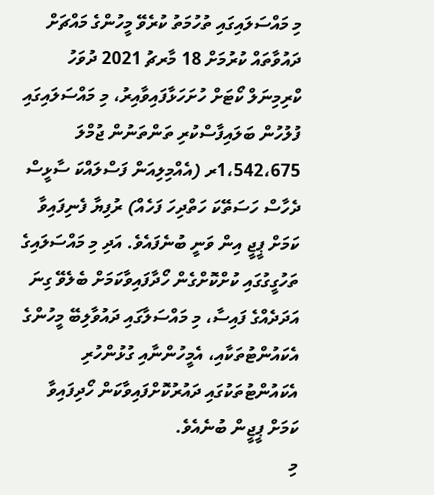މި މައްސަލައިގައި ތުހުމަތު ކުރެވޭ މީހުންގެ މައްޗަށް ދައުވާތައް ކުރުމަށް 18 މާރޗު 2021 ދުވަހު ކްރިމިނަލް ކޯޓަށް ހުށަހަޅާފައިވާއިރު، މި މައްސަލައިގައި ފުލުހުން ބަލައިފާސްކުރި ތަންތަނުން ޖުމްލަ 1،542،675ރ (އެއްމިލިއަން ފަސްލައްކަ ސާޅީސް ދެހާސް ހަސަތޭކަ ހަތްދިހަ ފަހެއް) ރުފިޔާ ފެނިފައިވާ ކަމަށް ޕީޖީ އިން ވަނީ ބުނެފައެވެ. އަދި މި މައްސަލައިގެ ތަހުގީގުގައި ކުށްކޮށްގެން ހޯދާފައިވާކަމަށް ބެލެވޭ ގިނަ އަދަދެއްގެ ފައިސާ، މި މައްސަލާގައި ދައުވާލިބޭ މީހުންގެ އެކައުންޓުތަކާއި، އެމީހުންނާއި ގުޅުންހުރި އެކައުންޓުތަކުގައި ދައުރުކޮށްފައިވާކަން ހޯދިފައިވާ ކަމަށް ޕީޖީން ބުނެއެވެ.
މި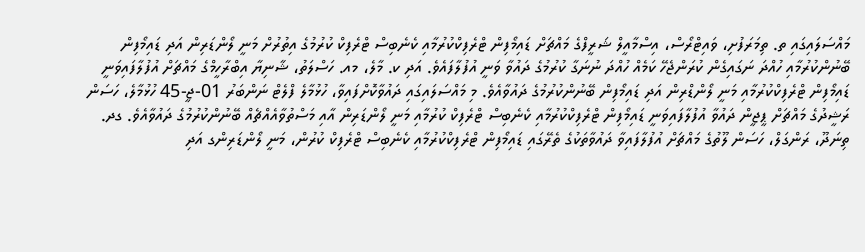މައްސަލައިގައި ތ. ތިމަރަފުށި، ވައިޓްރޯސް، އިސްމާއީލް ޝަރީފްގެ މައްޗަށް ޑައިމޯފިން ޓްރެފިކްކުރުމާއި ކެނެބިސް ޓްރެފިކް ކުރުމުގެ އިތުރުށް މަނީ ލޯންޑަރިން އަދި ޑައިމޯފިން ބޭނުންކުރުމާއި ހުއްދަ ނަގައިގެން ކުރަންޖެހޭ ކަމެއް ހުއްދަ ނުނަގާ ކުރުމުގެ ދައުވާ ވަނީ އުފުލާފައެވެ. އަދި ކ. މާލެ، މއ. ހަސްލަތު، ޝާނިޔާ އިބްރާހީމްގެ މައްޗަށް އުފުލާފައިވަނީ ޑައިމޯފިން ޓްރެފިކްކުރުމާއި މަނީ ލޯންޑްރިން އަދި ޑައިމޯފިން ބޭނުންކުރުމުގެ ދައުވާއެވެ. މި މައްސަލައިގައި ދައުވާކޮށްފައިވާ، ހުޅުމާލެ ފްލެޓް ނަންބަރު 01-ޖީ-45 ހުޅުމާލެ، ހަސަން ރަޝީދުގެ މައްޗަށް ޕީޖީން ދައުވާ އުފުލާފައިވަނީ ޑައިމޯފިން ޓްރެފިކްކުރުމާއި ކެނެބިސް ޓްރެފިކް ކުރުމާއި މަނީ ލޯންޑަރިން އާއި މަސްތުވާއެއްޗެއް ބޭނުންކުރުމުގެ ދައުވާއެވެ. ގދ. ތިނަދޫ، ރަންގަލް، ހަސަން ލޫތުގެ މައްޗަށް އުފުލާފައިވާ ދައުވާތަކުގެ ތެރޭގައި ޑައިމޯފިން ޓްރެފިކްކުރުމާއި ކެނެބިސް ޓްރެފިކް ކުރުން، މަނީ ލޯންޑަރިންގ އަދި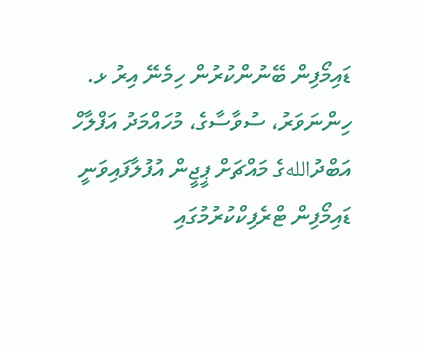ޑައިމޯފިން ބޭނުންކުރުން ހިމެނޭ އިރު ޅ. ހިންނަވަރު، ސުވާސާގެ، މުހައްމަދު އަފްލާހް އަބްދުاللهގެ މައްޗަށް ޕީޖީން އުފުލާފައިވަނީ ޑައިމޯފިން ޓްރެފިކްކުރުމުގައި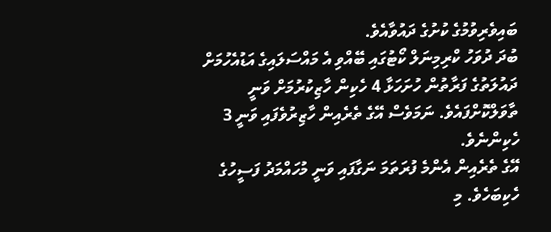ބައިވެރިވުމުގެ ކުށުގެ ދައުވާއެވެ.
ބުދަ ދުވަހު ކްރިމިނަލް ކޯޓުގައި ބޭއްވި އެ މައްސަލައިގެ އަޑުއެހުމަށް ދައުލަތުގެ ފަރާތުން ހުށަހަޅާ 4 ހެކިން ހާޒިކުރުމަށް ވަނީ ތާވަލްކޮށްފައެވެ. ނަމަވެސް އޭގެ ތެރެއިން ހާޒިރުވެފައި ވަނީ 3 ހެކިންނެވެ.
އޭގެ ތެރެއިން އެންމެ ފުރަތަމަ ނަގާފައި ވަނީ މުހައްމަދު ފަސީހުގެ ހެކިބަހެވެ. މި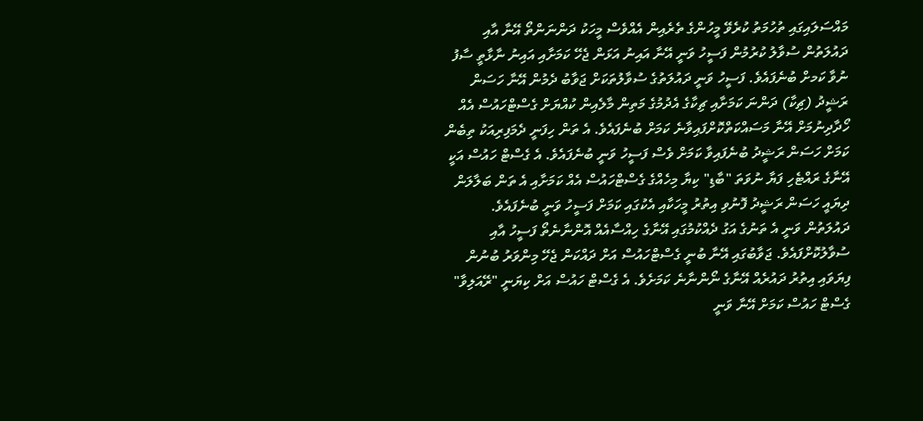މައްސަލައިގައި ތުހުމަތު ކުރެވޭ މީހުންގެ ތެރެއިން އެއްވެސް މީހަކު ދަންނަންތޯ އޭނާ އާއި ދައުލަތުން ސުވާލު ކުރުމުން ފަސީހު ވަނީ އޭނާ އައިނު އަޅަން ޖެހޭ ކަމަށާއި އައިނު ނާޅާތީ ސާފު ނުވާ ކަމށް ބުނެފައެވެ. ފަސީހު ވަނީ ދައުލަތުގެ ސުވާލުތަކަށް ޖަވާބު ދެމުން އޭނާ ހަސަން ރަޝީދު (ޗިކާ) ދަންނަ ކަމަށާއި ޗިކާގެ އެދުމުގެ މަތިން މާލެއިން ކުއްޔަށް ގެސްޓްހައުސް އެއް ހޯދާދިނުމަށް އޭނާ މަސައްކަތްކޮށްފައިވާނެ ކަމަށް ބުނެފައެވެ. އެ ތަން ހިފަނީ ދެމަފިރިއަކު ތިބެން ކަމަށް ހަސަން ރަޝީދު ބުނެފައިވާ ކަމަށް ވެސް ފަސީހު ވަނީ ބުނެފައެވެ. އެ ގެސްޓް ހައުސް އަކީ އޭނާގެ ރައްޓެހި ފަޔާ ނުވަތަ "ބާޑި" ކިޔާ މިހެއްގެ ގެސްޓްހައުސް އެއް ކަމަށާއި އެ ތަން ބަލާލަން ދިޔައީ ހަސަން ރަޝީދު ފޮނުވި އިތުރު މީހަކާއި އެކުގައި ކަމަށް ފަސީހު ވަނީ ބުނެފައެވެ. ދައުލަތުން ވަނީ އެ ތަނުގެ އަގު ދެއްކުމުގައި އޭނާގެ ހިއްސާއެއް އޮންނާނެތޯ ފަސީހު އާއި ސުވާލުކޮށްފައެވެ. ޖަވާބުގައި އޭނާ ބުނީ ގެސްޓްހައުސް އަށް ދައްކަން ޖެހޭ މިންވަރު ބުނުން ފިޔަވައި އިތުރު ދައުރެއް އޭނާގެ ނޯންނާނެ ކަމަށެވެ. އެ ގެސްޓް ހައުސް އަށް ކިޔަނީ "ރޭއަލިވާ" ގެސްޓް ހައުސް ކަމަށް އޭނާ ވަނީ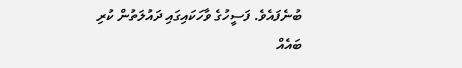ބުނެފައެވެ. ފަސީހުގެ ވާހަކައިގައި ދައުލަތުން ކުރި ބައެއް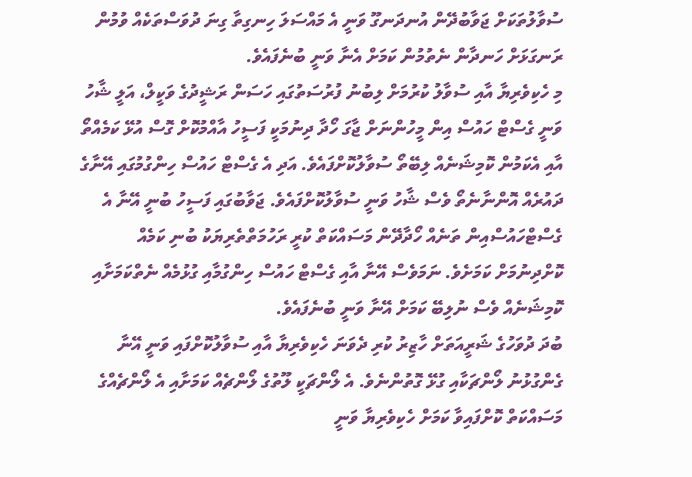ސުވާލުތަކަށް ޖަވާބުދޭން އުނދަނގޫ ވަނީ އެ މައްސަލަ ހިނގިތާ ގިނަ ދުވަސްތަކެއް ވުމުން ރަނގަޅަށް ހަނދާން ނެތުމުން ކަމަށް އެނާ ވަނީ ބުނެފައެވެ.
މި ހެކިވެރިޔާ އާއި ސުވާލު ކުރުމަށް ލިބުނު ފުރުސަތުގައި ހަސަން ރަޝީދުގެ ވަކީލް، އަލީ ޝާހު ވަނީ ގެސްޓް ހައުސް އިން މީހުންނަށް ޖާގަ ހޯދާ ދިނުމަކީ ފަސީހު އާއްމުކޮށް ގޮސް އުޅޭ ކަމެއްތޯ އާއި އެކަމުން ކޮމިޝަނެއް ލިބޭތޯ ސުވާލުކޮށްފައެވެ. އަދި އެ ގެސްޓް ހައުސް ހިންގުމުގައި އޭނާގެ ދައުރެއް އޮންނާނެތޯ ވެސް ޝާހު ވަނީ ސުވާލުކޮށްފައެވެ. ޖަވާބުގައި ފަސީހު ބުނީ އޭނާ އެ ގެސްޓްހައުސްއިން ތަނެއް ހޯދާދޭން މަސައްކަތް ކުރީ ރަހުމަތްތެރިޔަކު ބުނި ކަމެއް ކޮށްދިނުމަށް ކަމަށެވެ. ނަމަވެސް އޭނާ އާއި ގެސްޓް ހައުސް ހިންގުމާއި ގުޅުމެއް ނެތްކަމަށާއި ކޮމިޝަނެއް ވެސް ނުލިބޭ ކަމަށް އޭނާ ވަނީ ބުނެފައެވެ.
ބުދަ ދުވަހުގެ ޝަރީއަތަށް ހާޒިރު ކުރި ދެވަނަ ހެކިވެރިޔާ އާއި ސުވާލުކޮށްފައި ވަނީ އޭނާ ގެންގުޅުނު ލޯންޗަކާއި ގުޅޭ ގޮތުންނެވެ. އެ ލޯންޗަކީ ލޫތުގެ ލޯންޗެއް ކަމަށާއި އެ ލޯންޗެއްގެ މަސައްކަތް ކޮށްފައިވާ ކަމަށް ހެކިވެރިޔާ ވަނީ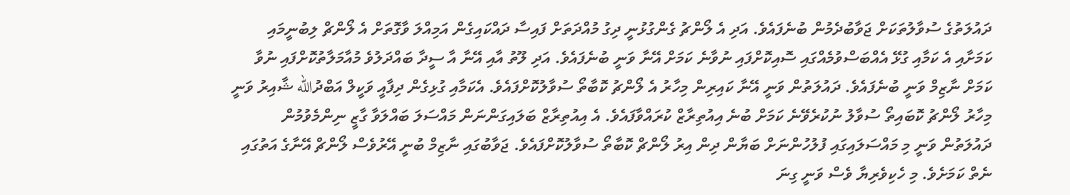ދައުލަތުގެ ސުވާލުތަކަށް ޖަވާބުދެމުން ބުނެފައެވެ. އަދި އެ ލޯންޗު ގެންގުޅުނީ ދިގު މުއްދަތަށް ފައިސާ ދައްކައިގެން އަމިއްލަ ވާގޮތަށް އެ ލޯންޗް ލިބުނީމައި ކަމަށާއި އެ ކަމާއި ގުޅޭ އެއްބަސްވުމެއްގައި ސޮއިކޮށްފައި ނުވާނެ ކަމަށް އޭނާ ވަނީ ބުނެފައެވެ. އަދި ލޫތު އާއި އޭނާ އާ ސީދާ ބައްދަލުވެ މުއާމަލާތުކޮށްފައި ނުވާ ކަމަށް ނާޒިމް ވަނީ ބުނެފައެވެ. ދައުލަތުން ވަނީ އޭނާ ކައިރިން މިހާރު އެ ލޯންޗު ކޮބާތޯ ސުވާލުކޮށްފައެވެ. އެކަމާއި ގުޅިގެން ދިފާއީ ވަކީލް އަބްދުالله ޝާއިރު ވަނީ މިހާރު ލޯންޗު ކޮބައިތޯ ސުވާލު ނުކުރެވޭނެ ކަމަށް ބުނެ އިއުތިރާޒް ކުރައްވާފައެވެ. އެ އިއުތިރާޒް ބަލައިގަންނަން މައްސަލަ ބައްލަވާ ގާޒީ ނިންމެވުމުން ދައުލަތުން ވަނީ މި މައްސަލައިގައި ފުލުހުންނަށް ބަޔާން ދިން އިރު ލޯންޗް ކޮބާތޯ ސުވާލުކޮށްފައެވެ. ޖަވާބުގައި ނާޒިމް ބުނީ އޭރުވެސް ލޯންޗް އޭނާގެ އަތުގައި ނެތް ކަމަށެވެ. މި ހެކިވެރިޔާ ވެސް ވަނީ ގިނަ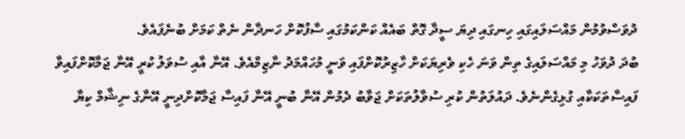ދުވަސްވުމުން މައްސަލައިގައި ހިނގައި ދިޔަ ސީދާ ގޮތް ބައެއް ކަންކަމުގައި ސާފުކޮށް ހަނދާން ނެތް ކަމަށް ބުނެފައެވެ.
ބުދަ ދުވަހު މި މައްސަލައިގެ ތިން ވަނަ ހެކި ވެރިޔަކަށް ހާޒިރުކޮށްފައި ވަނީ މުހައްމަދު ނާޒިމްއެވެ. އޭނާ އާއި ސުވަލު ކުރީ އޭނާ ޖަމާކޮށްފައިވާ ފައިސާތަކަކާއި ގުޅިގެންނެވެ. ދައުލަތުން ކުރި ސުވާލުތަކަށް ޖަވާބު ދެމުން އޭނާ ބުނީ އޭނާ ފައިސާ ޖަމާކޮށްދިނީ އޭނާގެ ނިޝާމް ކިޔާ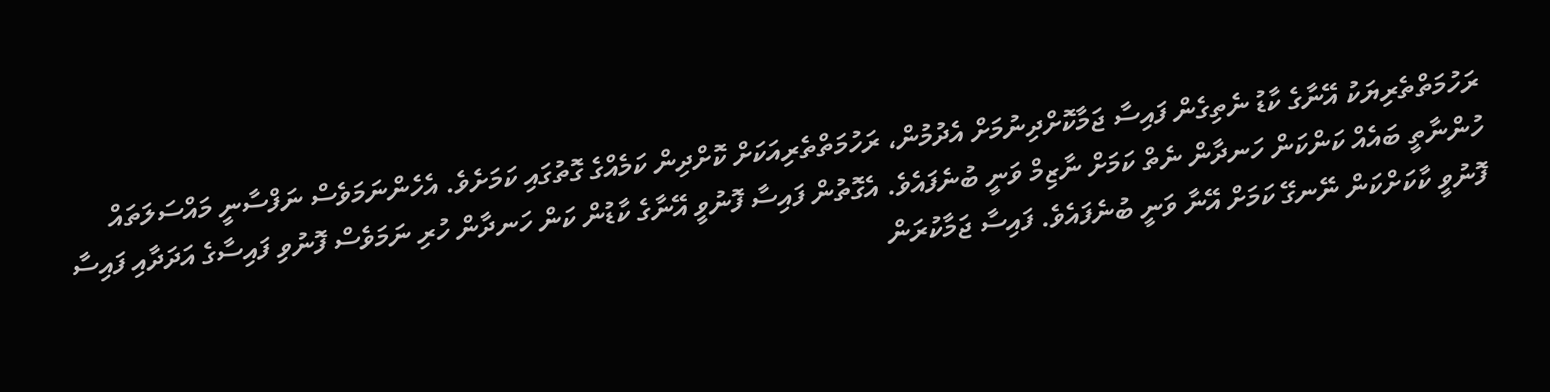ރަހުމަތްތެރިޔަކު އޭނާގެ ކާޑު ނެތިގެން ފައިސާ ޖަމާކޮށްދިނުމަށް އެދުމުން، ރަހުމަތްތެރިއަކަށް ކޮށްދިން ކަމެއްގެ ގޮތުގައި ކަމަށެވެ. އެހެންނަމަވެސް ނަފްސާނީ މައްސަލަތައް ހުންނާތީ ބައެއް ކަންކަން ހަނދާން ނެތް ކަމަށް ނާޒިމް ވަނީ ބުނެފައެވެ. އެގޮތުން ފައިސާ ފޮނުވީ އޭނާގެ ކާޑުން ކަން ހަނދާން ހުރި ނަމަވެސް ފޮނުވި ފައިސާގެ އަދަދާއި ފައިސާ ފޮނުވީ ކާކަށްކަން ނޭނގޭ ކަމަށް އޭނާ ވަނީ ބުނެފައެވެ. ފައިސާ ޖަމާކުރަން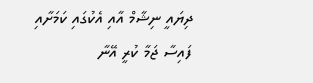ދިޔައީ ނިޝާމް އާއި އެކުގައި ކަމަށާއި ފައިސާ ޖަމާ ކުރީ އޭނާ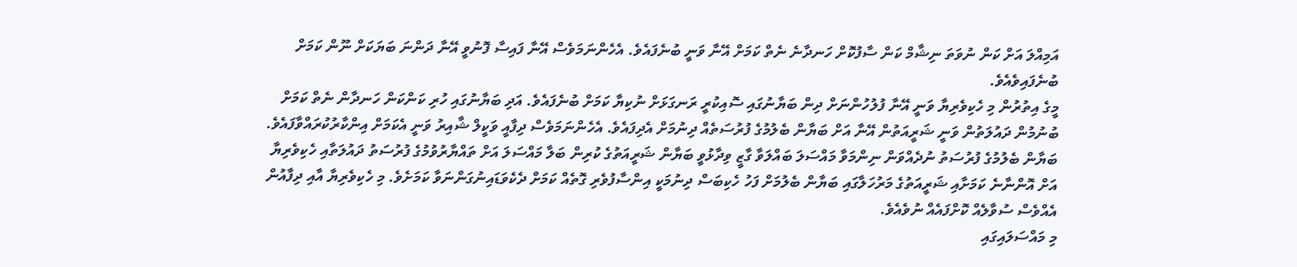އަމިއްލަ އަށް ކަން ނުވަތަ ނިޝާމް ކަން ސާފުކޮށް ހަނދާނެ ނެތް ކަމަށް އޭނާ ވަނީ ބުނެފައެވެ. އެހެންނަމަވެސް އޭނާ ފައިސާ ފޮނުވީ އޭނާ ދަންނަ ބަޔަކަށް ނޫން ކަމަށް ބުނެފައިވެއެވެ.
މީގެ އިތުރުން މި ހެކިވެރިޔާ ވަނީ އޭނާ ފުލުހުންނަށް ދިން ބަޔާނުގައި ސޮއިކުރީ ރަނގަޅަށް ނުކިޔާ ކަމަށް ބުނެފައެވެ. އަދި ބަޔާނުގައި ހުރި ކަންކަން ހަނދާން ނެތް ކަމަށް ބުނުމުން ދައުލަތުން ވަނީ ޝަރީއަތުން އޭނާ އަށް ބަޔާން ބެލުމުގެ ފުރުސަތެއް ދިނުމަށް އެދިފައެވެ. އެހެންނަމަވެސް ދިފާއީ ވަކީލް ޝާއިރު ވަނީ އެކަމަށް އިންކާރުކުރައްވާފައެވެ. ބަޔާން ބެލުމުގެ ފުރުސަތު ނުދެއްވަން ނިންމަވާ މައްސަލަ ބައްލަވާ ގާޒީ ވިދާޅުވީ ބަޔާން ޝަރީއަތުގެ ކުރިން ބަލާ މައްސަލަ އަށް ތައްޔާރުވުމުގެ ފުރުސަތު ދައުލަތާއި ހެކިވެރިޔާ އަށް އޮންނާނެ ކަމަށާއި ޝަރީއަތުގެ މަރުހަލާގައި ބަޔާން ބެލުމަށް ފަހު ހެކިބަސް ދިނުމަކީ އިންސާފުވެރި ގޮތެއް ކަމަށް ދެކެވަޑައިނުގަންނަވާ ކަމަށެވެ. މި ހެކިވެރިޔާ އާއި ދިފާއުން އެއްވެސް ސުވާލެއް ކޮށްފައެއް ނުވެއެވެ.
މި މައްސަލައިގައި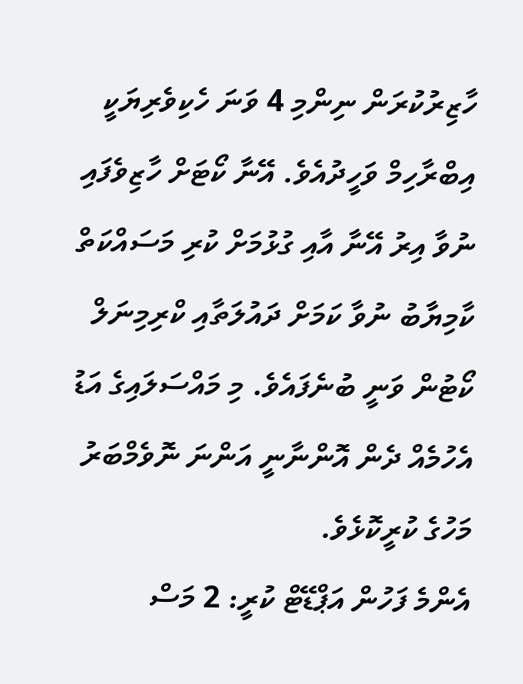ހާޒިރުކުރަން ނިންމި 4 ވަނަ ހެކިވެރިޔަކީ އިބްރާހިމް ވަހީދުއެވެ. އޭނާ ކޯޓަށް ހާޒިވެފައި ނުވާ އިރު އޭނާ އާއި ގުޅުމަށް ކުރި މަސައްކަތް ކާމިޔާބު ނުވާ ކަމަށް ދައުލަތާއި ކްރިމިނަލް ކޯޓުން ވަނީ ބުނެފައެވެ. މި މައްސަލައިގެ އަޑު އެހުމެއް ދެން އޮންނާނީ އަންނަ ނޮވެމްބަރު މަހުގެ ކުރީކޮޅެވެ.
އެންމެ ފަހުން އަޕްޑޭޓް ކުރީ: 2 މަސް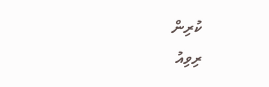ކުރިން
ރިވިއު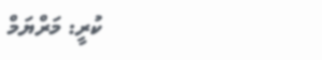ކުރީ: މަރްޔަމް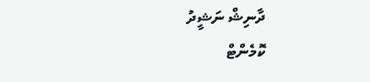ދާނިޝް ނަޝީދު
ކޮމެންޓް